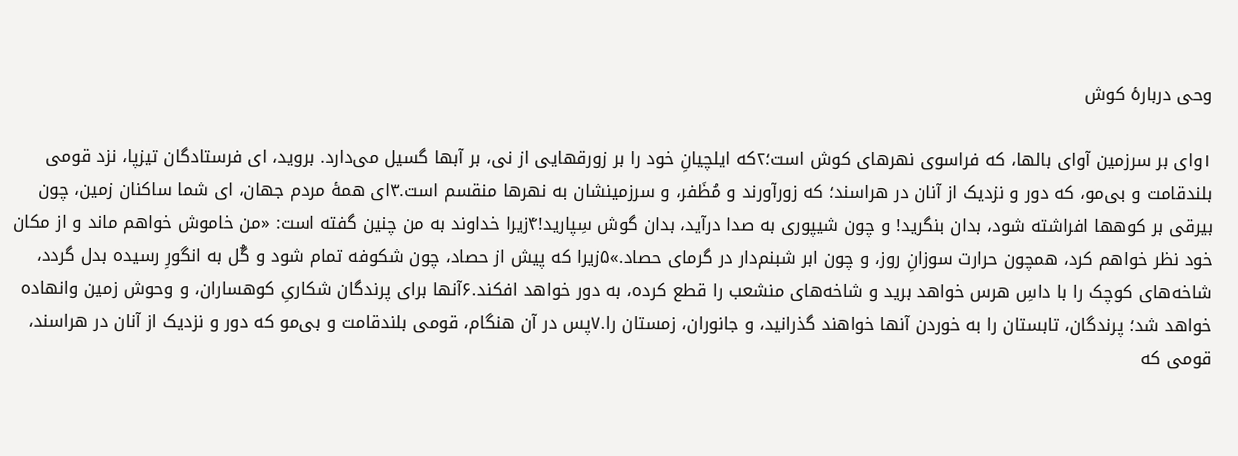وحی دربارۀ کوش

۱وای بر سرزمین آوای بالها، که فراسوی نهرهای کوش است؛۲که ایلچیانِ خود را بر زورقهایی از نی، بر آبها گسیل می‌دارد. بروید، ای فرستادگان تیزپا، نزد قومی بلندقامت و بی‌مو‌، که دور و نزدیک از آنان در هراسند؛ که زورآورند و مُظَفر، و سرزمینشان به نهرها منقسم است.۳ای همۀ مردم جهان، ای شما ساکنان زمین، چون بیرقی بر کوهها افراشته شود، بدان بنگرید! و چون شیپوری به صدا درآید، بدان گوش سِپارید!۴زیرا خداوند به من چنین گفته است: «من خاموش خواهم ماند و از مکان خود نظر خواهم کرد، همچون حرارت سوزانِ روز، و چون ابر شبنم‌دار در گرمای حصاد.»۵زیرا که پیش از حصاد، چون شکوفه تمام شود و گُل به انگورِ رسیده بدل ‌‌گردد، شاخه‌های کوچک را با داسِ هرس خواهد برید و شاخه‌های منشعب را قطع کرده، به دور خواهد افکند.۶آنها برای پرندگان شکاریِ کوهساران، و وحوش زمین وانهاده خواهد شد؛ پرندگان، تابستان را به خوردن آنها خواهند گذرانید، و جانوران، زمستان را.۷پس در آن هنگام، قومی بلندقامت و بی‌مو که دور و نزدیک از آنان در هراسند، قومی که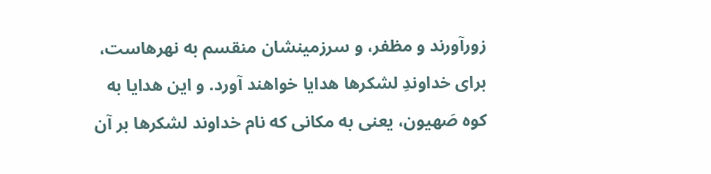زورآورند و مظفر، و سرزمینشان منقسم به نهرهاست، برای خداوندِ لشکرها هدایا خواهند آورد. و این هدایا به کوه صَهیون، یعنی به مکانی که نام خداوند لشکرها بر آن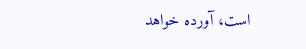است، آورده خواهد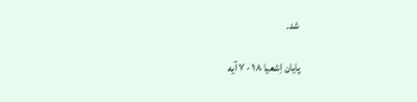شد.

پایان اِشعیا ۱۸ · ۷ آیه